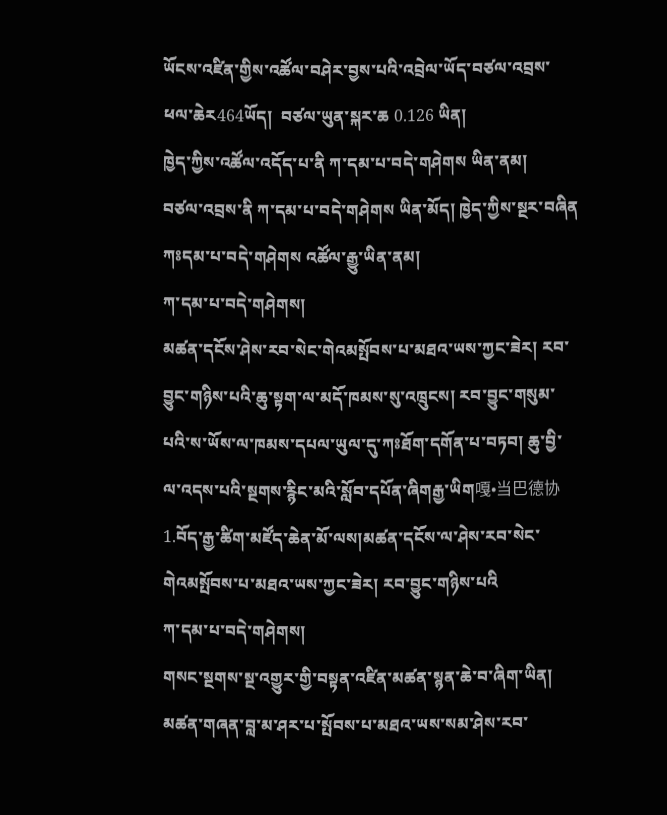ཡོངས་འཛིན་གྱིས་འཚོལ་བཤེར་བྱས་པའི་འབྲེལ་ཡོད་བཙལ་འབྲས་ཕལ་ཆེར464ཡོད།  བཙལ་ཡུན་སྐར་ཆ 0.126 ཡིན།
ཁྱེད་ཀྱིས་འཚོལ་འདོད་པ་ནི ཀ་དམ་པ་བདེ་གཤེགས ཡིན་ནམ།
བཙལ་འབྲས་ནི ཀ་དམ་པ་བདེ་གཤེགས ཡིན་མོད། ཁྱེད་ཀྱིས་སྔར་བཞིན ཀཿདམ་པ་བདེ་གཤེགས འཚོལ་རྒྱུ་ཡིན་ནམ།
ཀ་དམ་པ་བདེ་གཤེགས།
མཚན་དངོས་ཤེས་རབ་སེང་གེའམསྤོབས་པ་མཐའ་ཡས་ཀྱང་ཟེར། རབ་བྱུང་གཉིས་པའི་ཆུ་སྟག་ལ་མདོ་ཁམས་སུ་འཁྲུངས། རབ་བྱུང་གསུམ་པའི་ས་ཡོས་ལ་ཁམས་དཔལ་ཡུལ་དུ་ཀཿཐོག་དགོན་པ་བཏབ། ཆུ་བྱི་ལ་འདས་པའི་སྔགས་རྙིང་མའི་སློབ་དཔོན་ཞིགརྒྱ་ཡིག嘎•当巴德协 1.བོད་རྒྱ་ཚིག་མཛོད་ཆེན་མོ་ལས།མཚན་དངོས་ལ་ཤེས་རབ་སེང་གེའམསྤོབས་པ་མཐའ་ཡས་ཀྱང་ཟེར། རབ་བྱུང་གཉིས་པའི
ཀ་དམ་པ་བདེ་གཤེགས།
གསང་སྔགས་སྔ་འགྱུར་གྱི་བསྟན་འཛིན་མཚན་སྙན་ཆེ་བ་ཞིག་ཡིན། མཚན་གཞན་བླ་མ་ཤར་པ་སྤོབས་པ་མཐའ་ཡས་སམ་ཤེས་རབ་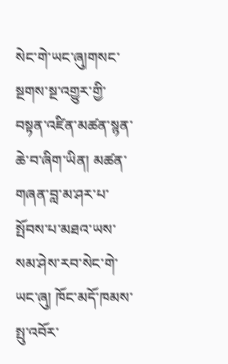སེང་གེ་ཡང་ཞུ།གསང་སྔགས་སྔ་འགྱུར་གྱི་བསྟན་འཛིན་མཚན་སྙན་ཆེ་བ་ཞིག་ཡིན། མཚན་གཞན་བླ་མ་ཤར་པ་སྤོབས་པ་མཐའ་ཡས་སམ་ཤེས་རབ་སེང་གེ་ཡང་ཞུ། ཁོང་མདོ་ཁམས་སྤུ་འབོར་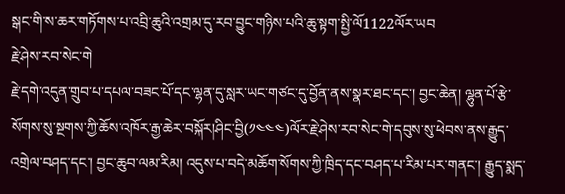སྒང་གི་ས་ཆར་གཏོགས་པ་འབྲི་ཆུའི་འགྲམ་དུ་རབ་བྱུང་གཉིས་པའི་ཆུ་སྟག་སྤྱི་ལོ1122ལོར་ཡབ
རྗེ་ཤེས་རབ་སེང་གེ
རྗེ་དགེ་འདུན་གྲུབ་པ་དཔལ་བཟང་པོ་དང་ལྷན་དུ་སླར་ཡང་གཙང་དུ་བྱོན་ནས་སྣར་ཐང་དང་། བྱང་ཆེན། ལྷུན་པོ་རྩེ་སོགས་སུ་སྔགས་ཀྱི་ཆོས་འཁོར་རྒྱ་ཆེར་བསྐོར།ཤིང་བྱི(༡༤༤༤)ལོར་རྗེ་ཤེས་རབ་སེང་གེ་དབུས་སུ་ཕེབས་ནས་རྒྱུད་འགྲེལ་བཤད་དང་། བྱང་ཆུབ་ལམ་རིམ། འདུས་པ་བདེ་མཆོག་སོགས་ཀྱི་ཁྲིད་དང་བཤད་པ་རིམ་པར་གནང་། རྒྱུད་སྨད་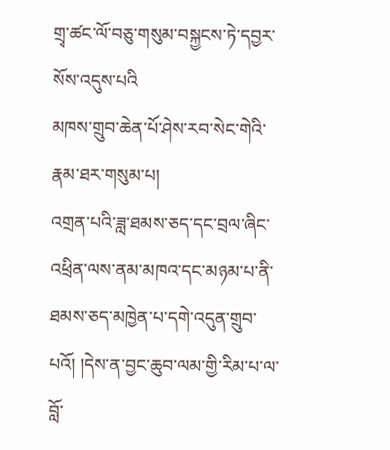གྲྭ་ཚང་ལོ་བཅུ་གསུམ་བསྐྱངས་ཏེ་དབྱར་སོས་འདུས་པའི
མཁས་གྲུབ་ཆེན་པོ་ཤེས་རབ་སེང་གེའི་རྣམ་ཐར་གསུམ་པ།
འགྲན་པའི་ཟླ་ཐམས་ཅད་དང་བྲལ་ཞིང་འཕྲིན་ལས་ནམ་མཁའ་དང་མཉམ་པ་ནི་ཐམས་ཅད་མཁྱེན་པ་དགེ་འདུན་གྲུབ་པའོ། །དེས་ན་བྱང་ཆུབ་ལམ་གྱི་རིམ་པ་ལ་བློ་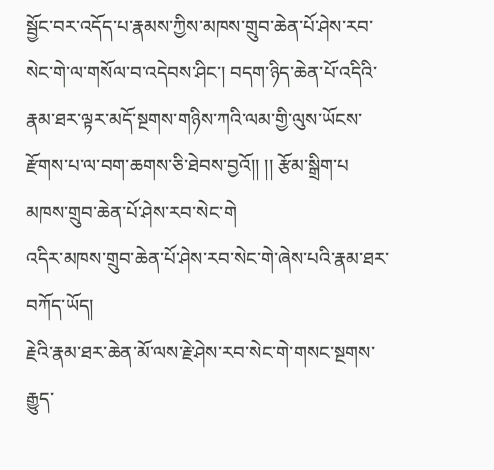སྦྱོང་བར་འདོད་པ་རྣམས་ཀྱིས་མཁས་གྲུབ་ཆེན་པོ་ཤེས་རབ་སེང་གེ་ལ་གསོལ་བ་འདེབས་ཤིང་། བདག་ཉིད་ཆེན་པོ་འདིའི་རྣམ་ཐར་ལྟར་མདོ་སྔགས་གཉིས་ཀའི་ལམ་གྱི་ལུས་ཡོངས་རྫོགས་པ་ལ་བག་ཆགས་ཅི་ཐེབས་བྱའོ།། །། རྩོམ་སྒྲིག་པ
མཁས་གྲུབ་ཆེན་པོ་ཤེས་རབ་སེང་གེ
འདིར་མཁས་གྲུབ་ཆེན་པོ་ཤེས་རབ་སེང་གེ་ཞེས་པའི་རྣམ་ཐར་བཀོད་ཡོད།
རྗེའི་རྣམ་ཐར་ཆེན་མོ་ལས་རྗེ་ཤེས་རབ་སེང་གེ་གསང་སྔགས་རྒྱུད་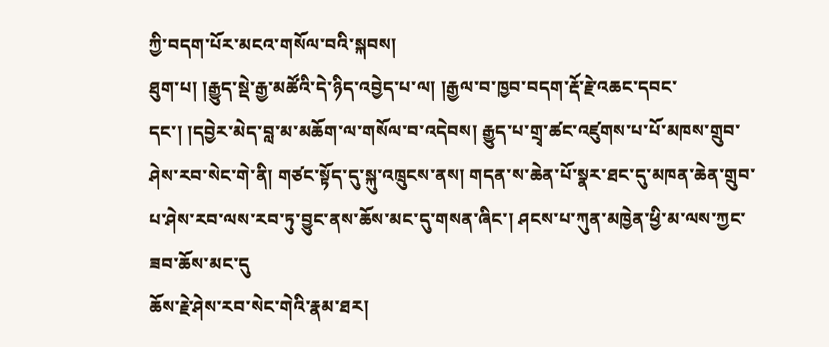ཀྱི་བདག་པོར་མངའ་གསོལ་བའི་སྐབས།
ཐུག་པ། །རྒྱུད་སྡེ་རྒྱ་མཚོའི་དེ་ཉིད་འབྱེད་པ་ལ། །རྒྱལ་བ་ཁྱབ་བདག་རྡོ་རྗེ་འཆང་དབང་དང་། །དབྱེར་མེད་བླ་མ་མཆོག་ལ་གསོལ་བ་འདེབས། རྒྱུད་པ་གྲྭ་ཚང་འཛུགས་པ་པོ་མཁས་གྲུབ་ཤེས་རབ་སེང་གེ་ནི། གཙང་སྟོད་དུ་སྐུ་འཁྲུངས་ནས། གདན་ས་ཆེན་པོ་སྣར་ཐང་དུ་མཁན་ཆེན་གྲུབ་པ་ཤེས་རབ་ལས་རབ་ཏུ་བྱུང་ནས་ཆོས་མང་དུ་གསན་ཞིང་། ཤངས་པ་ཀུན་མཁྱེན་ཕྱི་མ་ལས་ཀྱང་ཟབ་ཆོས་མང་དུ
ཆོས་རྗེ་ཤེས་རབ་སེང་གེའི་རྣམ་ཐར།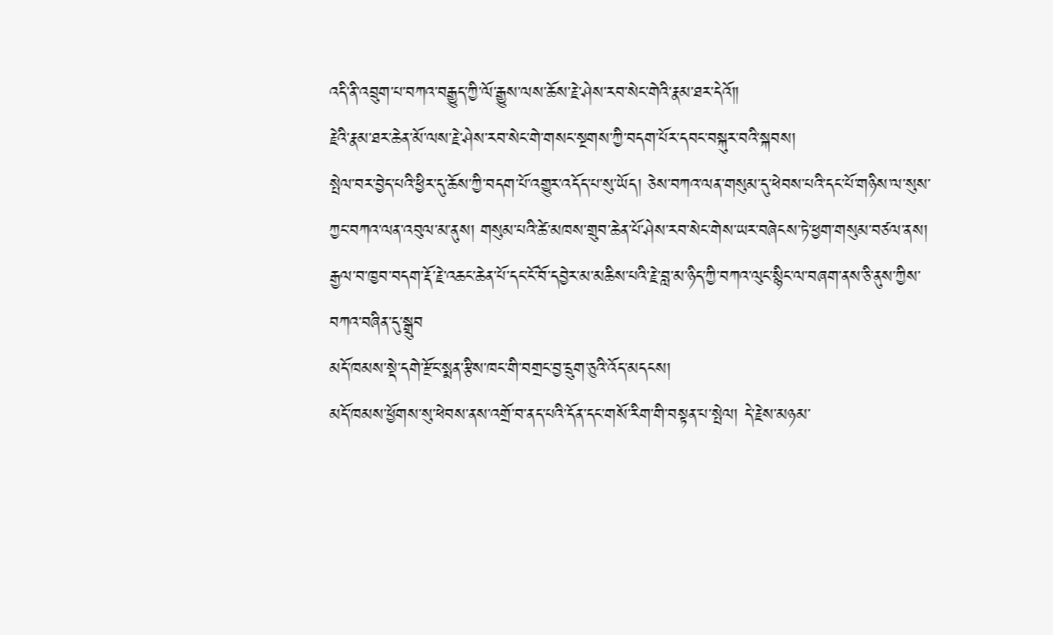འདི་ནི་འབྲུག་པ་བཀའ་བརྒྱུད་ཀྱི་ལོ་རྒྱུས་ལས་ཆོས་རྗེ་ཤེས་རབ་སེང་གེའི་རྣམ་ཐར་དེའོ༎
རྗེའི་རྣམ་ཐར་ཆེན་མོ་ལས་རྗེ་ཤེས་རབ་སེང་གེ་གསང་སྔགས་ཀྱི་བདག་པོར་དབང་བསྐུར་བའི་སྐབས།
སྤེལ་བར་བྱེད་པའི་ཕྱིར་དུ་ཆོས་ཀྱི་བདག་པོ་འགྱུར་འདོད་པ་སུ་ཡོད། ཅེས་བཀའ་ལན་གསུམ་དུ་ཕེབས་པའི་དང་པོ་གཉིས་ལ་སུས་ཀྱང་བཀའ་ལན་འབུལ་མ་ནུས། གསུམ་པའི་ཚེ་མཁས་གྲུབ་ཆེན་པོ་ཤེས་རབ་སེང་གེས་ཡར་བཞེངས་ཏེ་ཕྱག་གསུམ་བཙལ་ནས། རྒྱལ་བ་ཁྱབ་བདག་རྡོ་རྗེ་འཆང་ཆེན་པོ་དང་ངོ་བོ་དབྱེར་མ་མཆིས་པའི་རྗེ་བླ་མ་ཉིད་ཀྱི་བཀའ་ལུང་སྙིང་ལ་བཞག་ནས་ཅི་ནུས་ཀྱིས་བཀའ་བཞིན་དུ་སྒྲུབ
མདོ་ཁམས་སྡེ་དགེ་རྫོང་སྨན་རྩིས་ཁང་གི་བགྲང་བྱ་དྲུག་ཅུའི་འོད་མདངས།
མདོ་ཁམས་ཕྱོགས་སུ་ཕེབས་ནས་འགྲོ་བ་ནད་པའི་དོན་དང་གསོ་རིག་གི་བསྟན་པ་སྤེལ། དེ་རྗེས་མཉམ་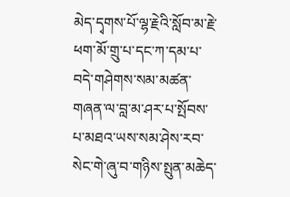མེད་དྭགས་པོ་ལྷ་རྗེའི་སློབ་མ་རྗེ་ཕག་མོ་གྲུ་པ་དང་ཀ་དམ་པ་བདེ་གཤེགས་སམ་མཚན་གཞན་ལ་བླ་མ་ཤར་པ་སྤོབས་པ་མཐའ་ཡས་སམ་ཤེས་རབ་སེང་གེ་ཞུ་བ་གཉིས་སྤུན་མཆེད་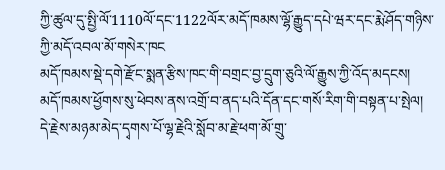ཀྱི་ཚུལ་དུ་སྤྱི་ལོ་1110ལོ་དང་1122ལོར་མདོ་ཁམས་ལྷོ་རྒྱུད་དཔེ་ཝར་དང་རྨེ་ཤོད་གཉིས་ཀྱི་མདོ་འབལ་མོ་གསེར་ཁང
མདོ་ཁམས་སྡེ་དགེ་རྫོང་སྨན་རྩིས་ཁང་གི་བགྲང་བྱ་དྲུག་ཅུའི་ལོ་རྒྱུས་ཀྱི་འོད་མདངས།
མདོ་ཁམས་ཕྱོགས་སུ་ཕེབས་ནས་འགྲོ་བ་ནད་པའི་དོན་དང་གསོ་རིག་གི་བསྟན་པ་སྤེལ། དེ་རྗེས་མཉམ་མེད་དྭགས་པོ་ལྷ་རྗེའི་སློབ་མ་རྗེ་ཕག་མོ་གྲུ་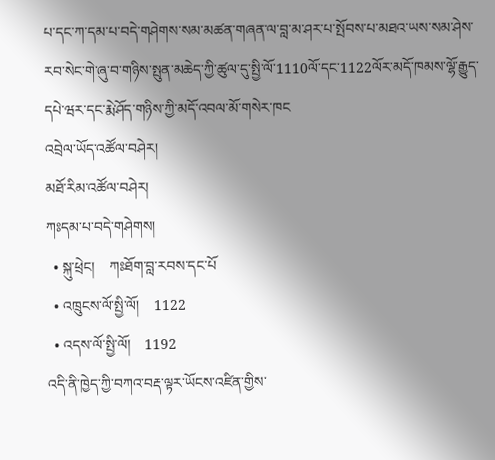པ་དང་ཀ་དམ་པ་བདེ་གཤེགས་སམ་མཚན་གཞན་ལ་བླ་མ་ཤར་པ་སྤོབས་པ་མཐའ་ཡས་སམ་ཤེས་རབ་སེང་གེ་ཞུ་བ་གཉིས་སྤུན་མཆེད་ཀྱི་ཚུལ་དུ་སྤྱི་ལོ་1110ལོ་དང་1122ལོར་མདོ་ཁམས་ལྷོ་རྒྱུད་དཔེ་ཝར་དང་རྨེ་ཤོད་གཉིས་ཀྱི་མདོ་འབལ་མོ་གསེར་ཁང
འབྲེལ་ཡོད་འཚོལ་བཤེར།
མཐོ་རིམ་འཚོལ་བཤེར།
ཀཿདམ་པ་བདེ་གཤེགས།
  • སྐུ་ཕྲེང།    ཀཿཐོག་བླ་རབས་དང་པོ
  • འཁྲུངས་ལོ་སྤྱི་ལོ།    1122
  • འདས་ལོ་སྤྱི་ལོ།    1192
འདི་ནི་ཁྱེད་ཀྱི་བཀའ་བརྡ་ལྟར་ཡོངས་འཛིན་གྱིས་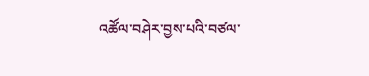འཚོལ་བཤེར་བྱས་པའི་བཙལ་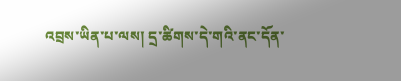འབྲས་ཡིན་པ་ལས། དྲ་ཚིགས་དེ་གའི་ནང་དོན་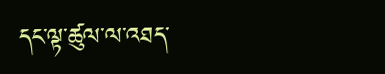དང་ལྟ་ཚུལ་ལ་འཐད་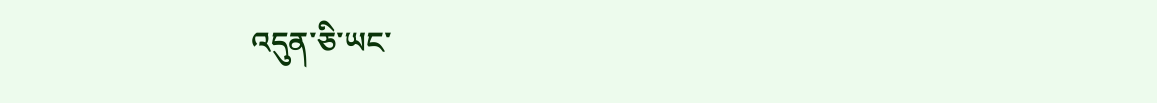འདུན་ཅི་ཡང་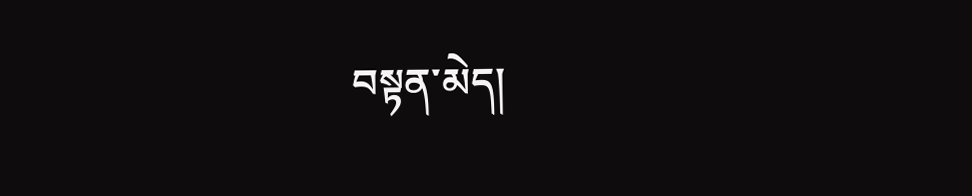བསྟན་མེད།